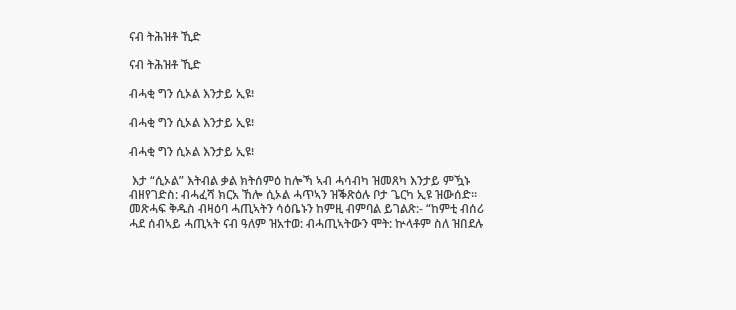ናብ ትሕዝቶ ኺድ

ናብ ትሕዝቶ ኺድ

ብሓቂ ግን ሲኦል እንታይ ኢዩ፧

ብሓቂ ግን ሲኦል እንታይ ኢዩ፧

ብሓቂ ግን ሲኦል እንታይ ኢዩ፧

 እታ “ሲኦል” እትብል ቃል ክትሰምዕ ከሎኻ ኣብ ሓሳብካ ዝመጸካ እንታይ ምዃኑ ብዘየገድስ: ብሓፈሻ ክርአ ኸሎ ሲኦል ሓጥኣን ዝቕጽዕሉ ቦታ ጌርካ ኢዩ ዝውሰድ። መጽሓፍ ቅዱስ ብዛዕባ ሓጢኣትን ሳዕቤኑን ከምዚ ብምባል ይገልጽ:- “ከምቲ ብሰሪ ሓደ ሰብኣይ ሓጢኣት ናብ ዓለም ዝአተወ: ብሓጢኣትውን ሞት: ኵላቶም ስለ ዝበደሉ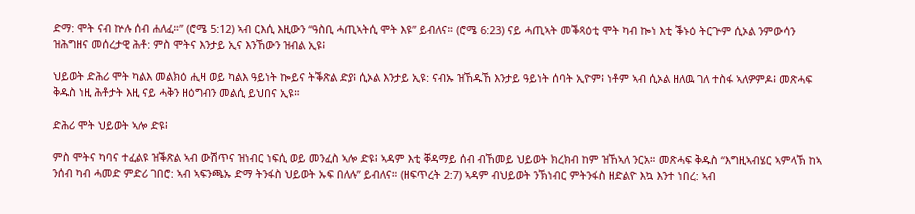ድማ: ሞት ናብ ኵሉ ሰብ ሐለፈ።” (ሮሜ 5:12) ኣብ ርእሲ እዚውን “ዓስቢ ሓጢኣትሲ ሞት እዩ” ይብለና። (ሮሜ 6:23) ናይ ሓጢኣት መቕጻዕቲ ሞት ካብ ኰነ እቲ ቕኑዕ ትርጕም ሲኦል ንምውሳን ዝሕግዘና መሰረታዊ ሕቶ: ምስ ሞትና እንታይ ኢና እንኸውን ዝብል ኢዩ፧

ህይወት ድሕሪ ሞት ካልእ መልክዕ ሒዛ ወይ ካልእ ዓይነት ኰይና ትቕጽል ድያ፧ ሲኦል እንታይ ኢዩ: ናብኡ ዝኸዱኸ እንታይ ዓይነት ሰባት ኢዮም፧ ነቶም ኣብ ሲኦል ዘለዉ ገለ ተስፋ ኣለዎምዶ፧ መጽሓፍ ቅዱስ ነዚ ሕቶታት እዚ ናይ ሓቅን ዘዕግብን መልሲ ይህበና ኢዩ።

ድሕሪ ሞት ህይወት ኣሎ ድዩ፧

ምስ ሞትና ካባና ተፈልዩ ዝቕጽል ኣብ ውሽጥና ዝነብር ነፍሲ ወይ መንፈስ ኣሎ ድዩ፧ ኣዳም እቲ ቐዳማይ ሰብ ብኸመይ ህይወት ክረክብ ከም ዝኸኣለ ንርአ። መጽሓፍ ቅዱስ “እግዚኣብሄር ኣምላኽ ከኣ ንሰብ ካብ ሓመድ ምድሪ ገበሮ: ኣብ ኣፍንጫኡ ድማ ትንፋስ ህይወት ኡፍ በለሉ” ይብለና። (ዘፍጥረት 2:7) ኣዳም ብህይወት ንኽነብር ምትንፋስ ዘድልዮ እኳ እንተ ነበረ: ኣብ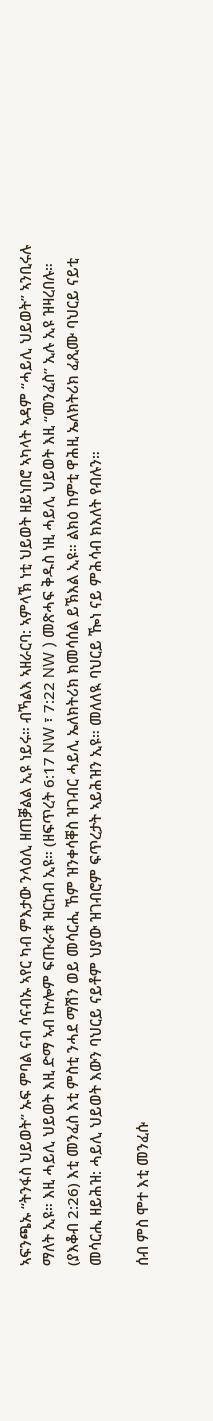ኣፍንጫኡ “ትንፋስ ህይወት” ኡፍ ምባል ናብ ሳናብኡ ኣየር ካብ ምእታው ንላዕሊ ዘጠቓልል ኢዩ ነይሩ። ብኻልእ ኣዘራርባ: ኣምላኽ ነቲ ህይወት ዘይነበሮ ኣካላት ኣዳም “ሓይሊ ህይወት” ኣንቢሩሉ ማለት ኢዩ። እዚ ሓይሊ ህይወት እዚ ድማ ኣብ ኵሎም ፍጡራቱ ዝርከብ ኢዩ። (ዘፍጥረት 6:17 NW ፣ 7:22 NW ) መጽሓፍ ቅዱስ ነዚ ሓይሊ ህይወት እዚ “መንፈስ” ኢሉ ኢዩ ዝዛረበሉ። (ያእቆብ 2:26) እቲ መንፈስ እቲ ምስቲ ንሓደ ማሽን ወይ መሳርሒ ኸም ዝንቀሳቐስ ዝገብር ሓይሊ ኤለክትሪክ ክመሳሰል ይኽእል ኢዩ። ልክዕ ከምቲ ዋሕዚ ኤለክትሪክ ፈጺሙ ባህርይ ናይቲ መሳርሒ ዘይሕዝ: ሓይሊ ህይወት እውን ባህርይ ናይቶም ህያው ዝገብሮም ፍጥረታት ኣይሕዝን ኢዩ። መለለዪ ባህርይ ዀነ ናይ ምሕሳብ ክእለት የብሉን።

ሰብ ምስ ሞተ እቲ መንፈሱ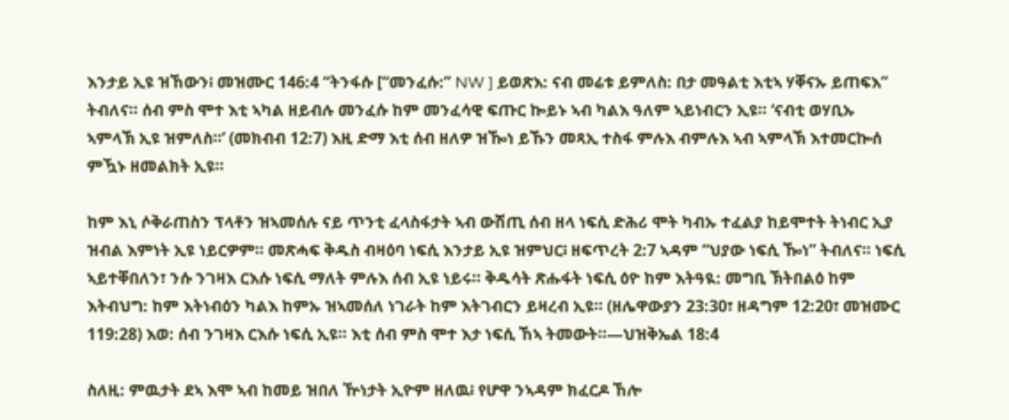እንታይ ኢዩ ዝኸውን፧ መዝሙር 146:4 “ትንፋሱ [“መንፈሱ:” NW ] ይወጽእ: ናብ መሬቱ ይምለስ: በታ መዓልቲ እቲኣ ሃቐናኡ ይጠፍእ” ትብለና። ሰብ ምስ ሞተ እቲ ኣካል ዘይብሉ መንፈሱ ከም መንፈሳዊ ፍጡር ኰይኑ ኣብ ካልእ ዓለም ኣይነብርን ኢዩ። ‘ናብቲ ወሃቢኡ ኣምላኽ ኢዩ ዝምለስ።’ (መክብብ 12:7) እዚ ድማ እቲ ሰብ ዘለዎ ዝዀነ ይኹን መጻኢ ተስፋ ምሉእ ብምሉእ ኣብ ኣምላኽ እተመርኰሰ ምዃኑ ዘመልክት ኢዩ።

ከም እኒ ሶቅራጠስን ፕላቶን ዝኣመሰሉ ናይ ጥንቲ ፈላስፋታት ኣብ ውሽጢ ሰብ ዘላ ነፍሲ ድሕሪ ሞት ካብኡ ተፈልያ ከይሞተት ትነብር ኢያ ዝብል እምነት ኢዩ ነይርዎም። መጽሓፍ ቅዱስ ብዛዕባ ነፍሲ እንታይ ኢዩ ዝምህር፧ ዘፍጥረት 2:7 ኣዳም “ህያው ነፍሲ ዀነ” ትብለና። ነፍሲ ኣይተቐበለን፣ ንሱ ንገዛእ ርእሱ ነፍሲ ማለት ምሉእ ሰብ ኢዩ ነይሩ። ቅዱሳት ጽሑፋት ነፍሲ ዕዮ ከም እትዓዪ: መግቢ ኽትበልዕ ከም እትብህግ: ከም እትነብዕን ካልእ ከምኡ ዝኣመሰለ ነገራት ከም እትገብርን ይዛረብ ኢዩ። (ዘሌዋውያን 23:30፣ ዘዳግም 12:20፣ መዝሙር 119:28) እወ: ሰብ ንገዛእ ርእሱ ነፍሲ ኢዩ። እቲ ሰብ ምስ ሞተ እታ ነፍሲ ኸኣ ትመውት።—ህዝቅኤል 18:4

ስለዚ: ምዉታት ደኣ እሞ ኣብ ከመይ ዝበለ ዅነታት ኢዮም ዘለዉ፧ የሆዋ ንኣዳም ክፈርዶ ኸሎ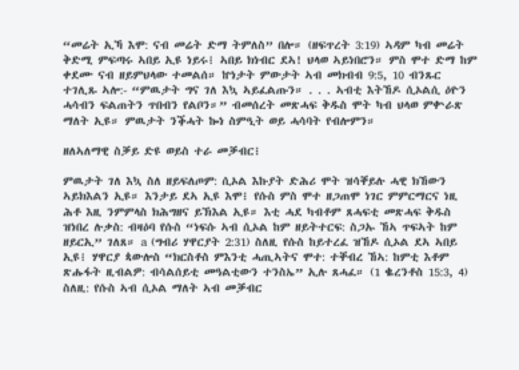“መሬት ኢኻ እሞ: ናብ መሬት ድማ ትምለስ” በሎ። (ዘፍጥረት 3:19) ኣዳም ካብ መሬት ቅድሚ ምፍጣሩ ኣበይ ኢዩ ነይሩ፧ ኣበይ ክነብር ደኣ! ህላወ ኣይነበሮን። ምስ ሞተ ድማ ከም ቀደሙ ናብ ዘይምህላው ተመልሰ። ኵነታት ምውታት ኣብ መክብብ 9:5, 10 ብንጹር ተገሊጹ ኣሎ:- “ምዉታት ግና ገለ እኳ ኣይፈልጡን። . . . ኣብቲ እትኸዶ ሲኦልሲ ዕዮን ሓሳብን ፍልጠትን ጥበብን የልቦን።” ብመሰረት መጽሓፍ ቅዱስ ሞት ካብ ህላወ ምቍራጽ ማለት ኢዩ። ምዉታት ንቕሓት ኰነ ስምዒት ወይ ሓሳባት የብሎምን።

ዘለኣለማዊ ስቓይ ድዩ ወይስ ተራ መቓብር፧

ምዉታት ገለ እኳ ስለ ዘይፍለጦም: ሲኦል እኩያት ድሕሪ ሞት ዝሳቐይሉ ሓዊ ክኸውን ኣይክእልን ኢዩ። እንታይ ደኣ ኢዩ እሞ፧ የሱስ ምስ ሞተ ዘጋጠሞ ነገር ምምርማርና ነዚ ሕቶ እዚ ንምምላስ ክሕግዘና ይኽእል ኢዩ። እቲ ሓደ ካብቶም ጸሓፍቲ መጽሓፍ ቅዱስ ዝነበረ ሉቃስ: ብዛዕባ የሱስ “ነፍሱ ኣብ ሲኦል ከም ዘይትተርፍ: ስጋኡ ኸኣ ጥፍኣት ከም ዘይርኢ” ገለጸ። a (ግብሪ ሃዋርያት 2:31) ስለዚ የሱስ ከይተረፈ ዝኸዶ ሲኦል ደኣ ኣበይ ኢዩ፧ ሃዋርያ ጳውሎስ “ክርስቶስ ምእንቲ ሓጢኣትና ሞተ: ተቐብረ ኸኣ: ከምቲ እቶም ጽሑፋት ዚብልዎ: ብሳልሰይቲ መዓልቲውን ተንስኤ” ኢሉ ጸሓፈ። (1 ቈረንቶስ 15:3, 4) ስለዚ: የሱስ ኣብ ሲኦል ማለት ኣብ መቓብር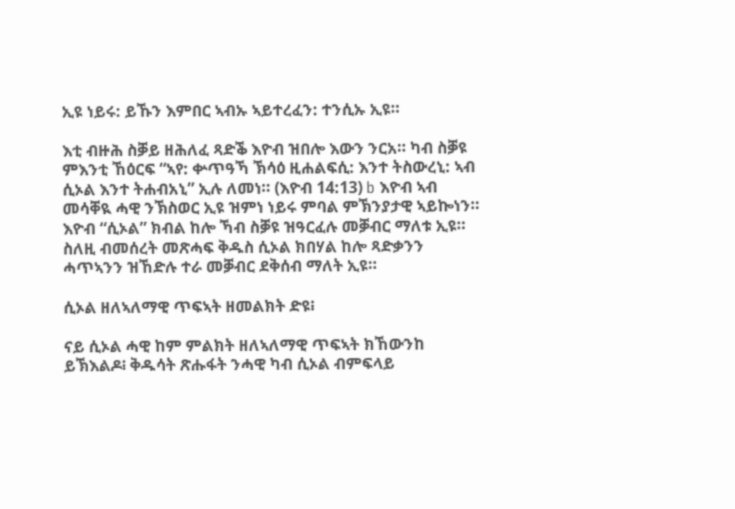ኢዩ ነይሩ: ይኹን እምበር ኣብኡ ኣይተረፈን: ተንሲኡ ኢዩ።

እቲ ብዙሕ ስቓይ ዘሕለፈ ጻድቕ እዮብ ዝበሎ እውን ንርአ። ካብ ስቓዩ ምእንቲ ኸዕርፍ “ኣየ: ቍጥዓኻ ኽሳዕ ዚሐልፍሲ: እንተ ትስውረኒ: ኣብ ሲኦል እንተ ትሐብአኒ” ኢሉ ለመነ። (እዮብ 14:13) b እዮብ ኣብ መሳቐዪ ሓዊ ንኽስወር ኢዩ ዝምነ ነይሩ ምባል ምኽንያታዊ ኣይኰነን። እዮብ “ሲኦል” ክብል ከሎ ኻብ ስቓዩ ዝዓርፈሉ መቓብር ማለቱ ኢዩ። ስለዚ ብመሰረት መጽሓፍ ቅዱስ ሲኦል ክበሃል ከሎ ጻድቃንን ሓጥኣንን ዝኸድሉ ተራ መቓብር ደቅሰብ ማለት ኢዩ።

ሲኦል ዘለኣለማዊ ጥፍኣት ዘመልክት ድዩ፧

ናይ ሲኦል ሓዊ ከም ምልክት ዘለኣለማዊ ጥፍኣት ክኸውንከ ይኽእልዶ፧ ቅዱሳት ጽሑፋት ንሓዊ ካብ ሲኦል ብምፍላይ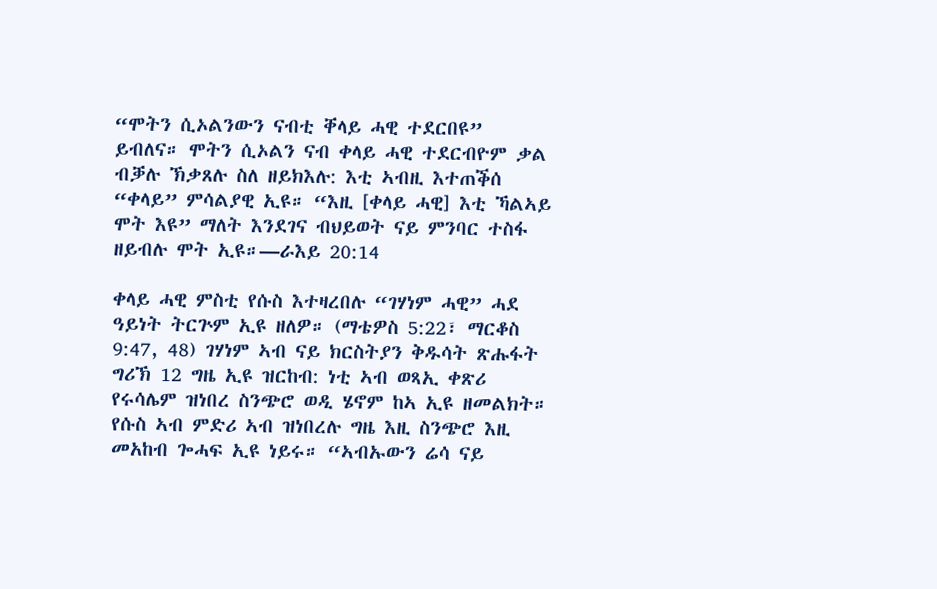“ሞትን ሲኦልንውን ናብቲ ቐላይ ሓዊ ተደርበዩ” ይብለና። ሞትን ሲኦልን ናብ ቀላይ ሓዊ ተደርብዮም ቃል ብቓሉ ኽቃጸሉ ስለ ዘይክእሉ: እቲ ኣብዚ እተጠቕሰ “ቀላይ” ምሳልያዊ ኢዩ። “እዚ [ቀላይ ሓዊ] እቲ ኻልኣይ ሞት እዩ” ማለት እንደገና ብህይወት ናይ ምንባር ተስፋ ዘይብሉ ሞት ኢዩ።—ራእይ 20:14

ቀላይ ሓዊ ምስቲ የሱስ እተዛረበሉ “ገሃነም ሓዊ” ሓደ ዓይነት ትርጕም ኢዩ ዘለዎ። (ማቴዎስ 5:22፣ ማርቆስ 9:47, 48) ገሃነም ኣብ ናይ ክርስትያን ቅዱሳት ጽሑፋት ግሪኽ 12 ግዜ ኢዩ ዝርከብ: ነቲ ኣብ ወጻኢ ቀጽሪ የሩሳሌም ዝነበረ ስንጭሮ ወዲ ሄኖም ከኣ ኢዩ ዘመልክት። የሱስ ኣብ ምድሪ ኣብ ዝነበረሉ ግዜ እዚ ስንጭሮ እዚ መአከብ ጐሓፍ ኢዩ ነይሩ። “ኣብኡውን ሬሳ ናይ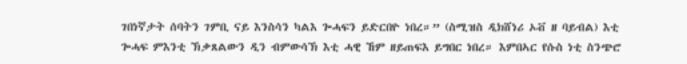ገበነኛታት ሰባትን ገምቢ ናይ እንስሳን ካልእ ጐሓፍን ይድርበዮ ነበረ።” (ስሚዝስ ዲክሸነሪ ኦቭ ዘ ባይብል) እቲ ጐሓፍ ምእንቲ ኽቃጸልውን ዲን ብምውሳኽ እቲ ሓዊ ኸም ዘይጠፍእ ይግበር ነበረ። እምበኣር የሱስ ነቲ ስንጭሮ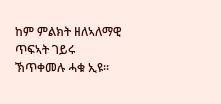ከም ምልክት ዘለኣለማዊ ጥፍኣት ገይሩ ኽጥቀመሉ ሓቁ ኢዩ።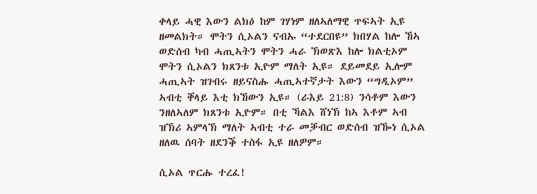ቀላይ ሓዊ እውን ልክዕ ከም ገሃነም ዘለኣለማዊ ጥፍኣት ኢዩ ዘመልክት። ሞትን ሲኦልን ናብኡ “ተደርበዩ” ክበሃል ከሎ ኸኣ ወድሰብ ካብ ሓጢኣትን ሞትን ሓራ ኽወጽእ ከሎ ክልቲኦም ሞትን ሲኦልን ክጸንቱ ኢዮም ማለት ኢዩ። ደይመደይ ኢሎም ሓጢኣት ዝገብሩ ዘይናስሑ ሓጢኣተኛታት እውን “ግዲኦም” ኣብቲ ቐላይ እቲ ክኸውን ኢዩ። (ራእይ 21:8) ንሳቶም እውን ንዘለኣለም ክጸንቱ ኢዮም። በቲ ኻልእ ሸነኽ ከኣ እቶም ኣብ ዝኽሪ ኣምላኽ ማለት ኣብቲ ተራ መቓብር ወድሰብ ዝዀነ ሲኦል ዘለዉ ሰባት ዘደንቕ ተስፋ ኢዩ ዘለዎም።

ሲኦል ጥርሑ ተረፈ!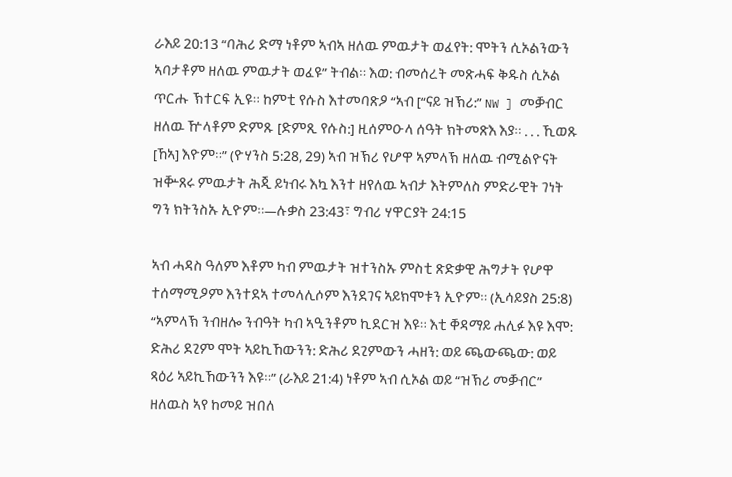ራእይ 20:13 “ባሕሪ ድማ ነቶም ኣብኣ ዘለዉ ምዉታት ወፈየት: ሞትን ሲኦልንውን ኣባታቶም ዘለዉ ምዉታት ወፈዩ” ትብል። እወ: ብመሰረት መጽሓፍ ቅዱስ ሲኦል ጥርሑ ኽተርፍ ኢዩ። ከምቲ የሱስ እተመባጽዖ “ኣብ [“ናይ ዝኽሪ:” NW ] መቓብር ዘለዉ ዅላቶም ድምጹ [ድምጺ የሱስ:] ዚሰምዑላ ሰዓት ክትመጽእ እያ። . . . ኺወጹ [ኸኣ] እዮም።” (ዮሃንስ 5:28, 29) ኣብ ዝኽሪ የሆዋ ኣምላኽ ዘለዉ ብሚልዮናት ዝቝጸሩ ምዉታት ሕጂ ይነብሩ እኳ እንተ ዘየለዉ ኣብታ እትምለስ ምድራዊት ገነት ግን ክትንስኡ ኢዮም።—ሉቃስ 23:43፣ ግብሪ ሃዋርያት 24:15

ኣብ ሓዳስ ዓለም እቶም ካብ ምዉታት ዝተንስኡ ምስቲ ጽድቃዊ ሕግታት የሆዋ ተሰማሚዖም እንተደኣ ተመላሊሶም እንደገና ኣይክሞቱን ኢዮም። (ኢሳይያስ 25:8) “ኣምላኽ ንብዘሎ ንብዓት ካብ ኣዒንቶም ኪደርዝ እዩ። እቲ ቐዳማይ ሐሊፉ እዩ እሞ: ድሕሪ ደጊም ሞት ኣይኪኸውንን: ድሕሪ ደጊምውን ሓዘን: ወይ ጫውጫው: ወይ ጻዕሪ ኣይኪኸውንን እዩ።” (ራእይ 21:4) ነቶም ኣብ ሲኦል ወይ “ዝኽሪ መቓብር” ዘለዉስ ኣየ ከመይ ዝበለ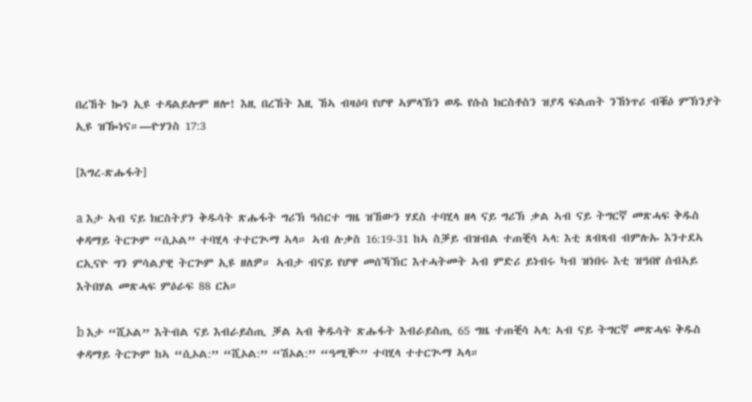በረኸት ኰን ኢዩ ተዳልይሎም ዘሎ! እዚ በረኸት እዚ ኸኣ ብዛዕባ የሆዋ ኣምላኽን ወዱ የሱስ ክርስቶስን ዝያዳ ፍልጠት ንኸነጥሪ ብቑዕ ምኽንያት ኢዩ ዝዀነና።—ዮሃንስ 17:3

[እግረ-ጽሑፋት]

a እታ ኣብ ናይ ክርስትያን ቅዱሳት ጽሑፋት ግሪኽ ዓሰርተ ግዜ ዝኸውን ሃደስ ተባሂላ ዘላ ናይ ግሪኽ ቃል ኣብ ናይ ትግርኛ መጽሓፍ ቅዱስ ቀዳማይ ትርጕም “ሲኦል” ተባሂላ ተተርጒማ ኣላ። ኣብ ሉቃስ 16:19-31 ከኣ ስቓይ ብዝብል ተጠቒሳ ኣላ: እቲ ጸብጻብ ብምሉኡ እንተደኣ ርኢናዮ ግን ምሳልያዊ ትርጕም ኢዩ ዘለዎ። ኣብታ ብናይ የሆዋ መሰኻኽር እተሓትመት ኣብ ምድሪ ይነብሩ ካብ ዝነበሩ እቲ ዝዓበየ ሰብኣይ እትበሃል መጽሓፍ ምዕራፍ 88 ርአ።

b እታ “ሺኦል” እትብል ናይ እብራይስጢ ቓል ኣብ ቅዱሳት ጽሑፋት እብራይስጢ 65 ግዜ ተጠቒሳ ኣላ: ኣብ ናይ ትግርኛ መጽሓፍ ቅዱስ ቀዳማይ ትርጕም ከኣ “ሲኦል:” “ሺኦል:” “ሽኦል:” “ዓሚቝ” ተባሂላ ተተርጒማ ኣላ።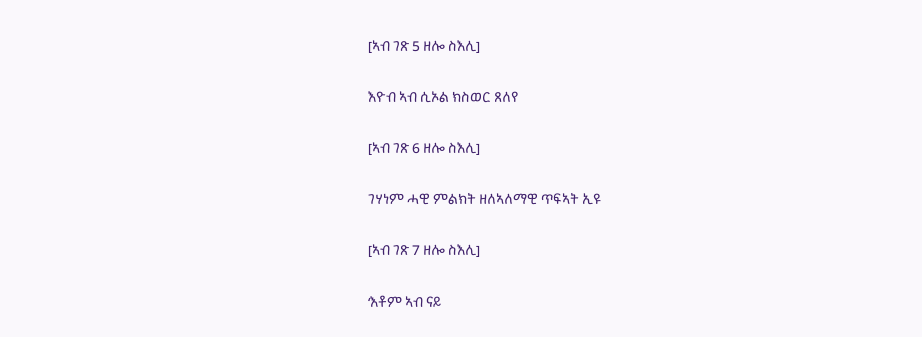[ኣብ ገጽ 5 ዘሎ ስእሊ]

እዮብ ኣብ ሲኦል ክስወር ጸለየ

[ኣብ ገጽ 6 ዘሎ ስእሊ]

ገሃነም ሓዊ ምልክት ዘለኣለማዊ ጥፍኣት ኢዩ

[ኣብ ገጽ 7 ዘሎ ስእሊ]

‘እቶም ኣብ ናይ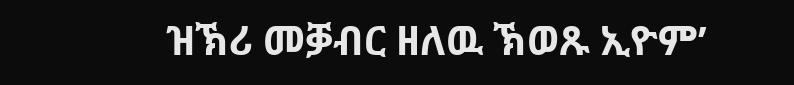ዝኽሪ መቓብር ዘለዉ ኽወጹ ኢዮም’